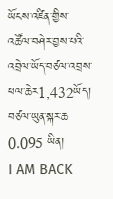ཡོངས་འཛིན་གྱིས་འཚོལ་བཤེར་བྱས་པའི་འབྲེལ་ཡོད་བཙལ་འབྲས་ཕལ་ཆེར1,432ཡོད།  བཙལ་ཡུན་སྐར་ཆ 0.095 ཡིན།
I AM BACK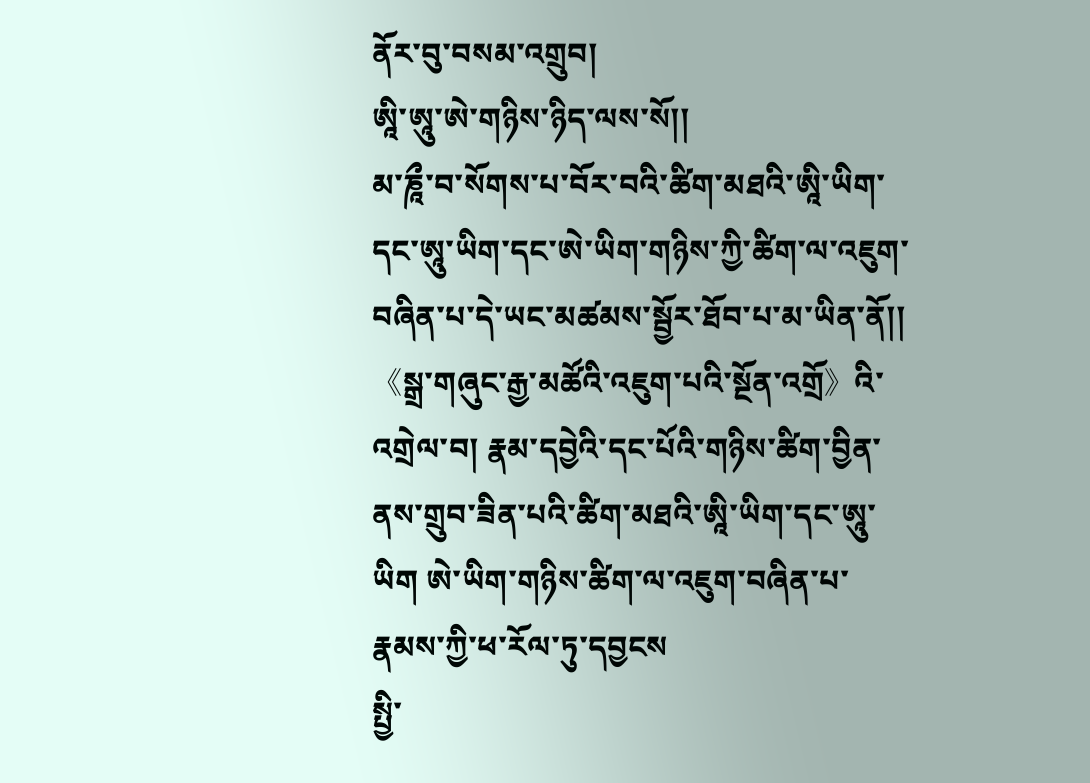ནོར་བུ་བསམ་འགྲུབ།
ཨཱི་ཨཱུ་ཨེ་གཉིས་ཉིད་ལས་སོ།།
མ་ཎཱྀ་བ་སོགས་པ་བོར་བའི་ཚིག་མཐའི་ཨཱི་ཡིག་དང་ཨཱུ་ཡིག་དང་ཨེ་ཡིག་གཉིས་ཀྱི་ཚིག་ལ་འཇུག་བཞིན་པ་དེ་ཡང་མཚམས་སྦྱོར་ཐོབ་པ་མ་ཡིན་ནོ།།《སྒྲ་གཞུང་རྒྱ་མཚོའི་འཇུག་པའི་སྔོན་འགྲོ》འི་འགྲེལ་བ། རྣམ་དབྱེའི་དང་པོའི་གཉིས་ཚིག་བྱིན་ནས་གྲུབ་ཟིན་པའི་ཚིག་མཐའི་ཨཱི་ཡིག་དང་ཨཱུ་ཡིག ཨེ་ཡིག་གཉིས་ཚིག་ལ་འཇུག་བཞིན་པ་རྣམས་ཀྱི་ཕ་རོལ་ཏུ་དབྱངས
སྤྱི་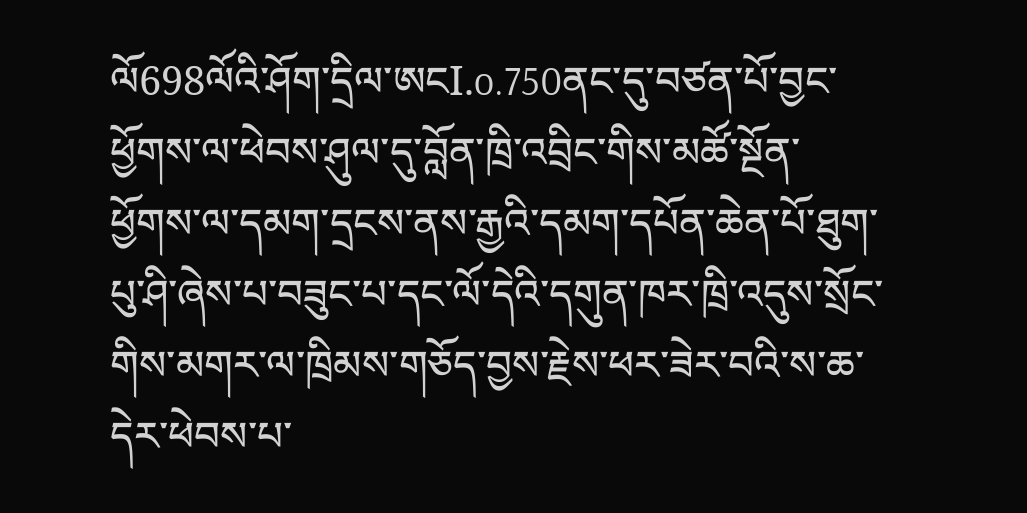ལོ698ལོའི་ཤོག་དྲིལ་ཨངI.o.750ནང་དུ་བཙན་པོ་བྱང་ཕྱོགས་ལ་ཕེབས་ཤུལ་དུ་བློན་ཁྲི་འབྲིང་གིས་མཚོ་སྔོན་ཕྱོགས་ལ་དམག་དྲངས་ནས་རྒྱའི་དམག་དཔོན་ཆེན་པོ་ཐུག་པུ་ཤི་ཞེས་པ་བཟུང་པ་དང་ལོ་དེའི་དགུན་ཁར་ཁྲི་འདུས་སྲོང་གིས་མགར་ལ་ཁྲིམས་གཅོད་བྱས་རྗེས་ཕར་ཟེར་བའི་ས་ཆ་དེར་ཕེབས་པ་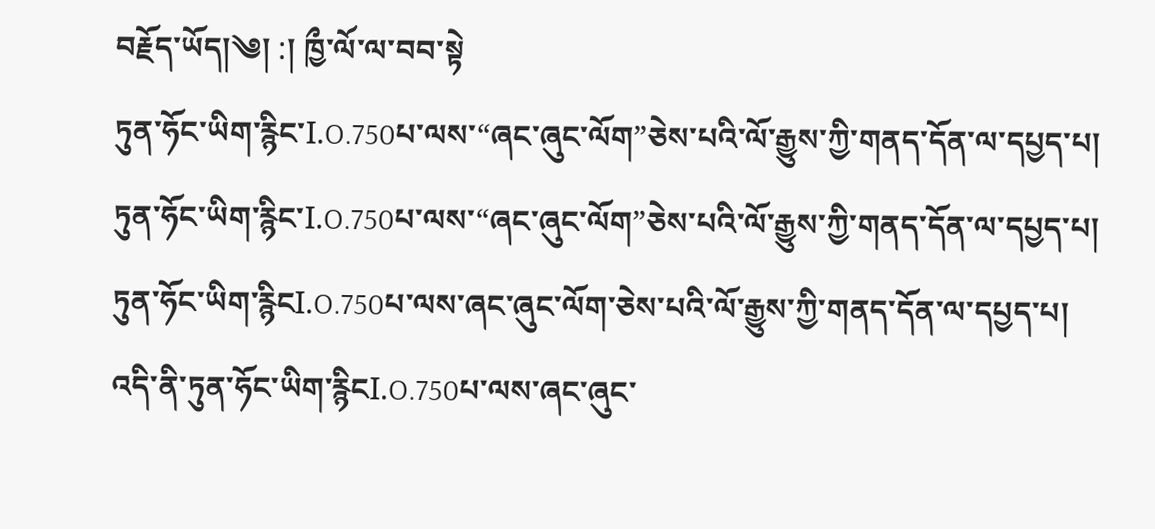བརྗོད་ཡོད།༄། :། ཁྱྀ་ལོ་ལ་བབ་སྟེ
ཏུན་ཧོང་ཡིག་རྙིང་I.O.750པ་ལས་“ཞང་ཞུང་ལོག”ཅེས་པའི་ལོ་རྒྱུས་ཀྱི་གནད་དོན་ལ་དཔྱད་པ།
ཏུན་ཧོང་ཡིག་རྙིང་I.O.750པ་ལས་“ཞང་ཞུང་ལོག”ཅེས་པའི་ལོ་རྒྱུས་ཀྱི་གནད་དོན་ལ་དཔྱད་པ།
ཏུན་ཧོང་ཡིག་རྙིངI.O.750པ་ལས་ཞང་ཞུང་ལོག་ཅེས་པའི་ལོ་རྒྱུས་ཀྱི་གནད་དོན་ལ་དཔྱད་པ།
འདི་ནི་ཏུན་ཧོང་ཡིག་རྙིངI.O.750པ་ལས་ཞང་ཞུང་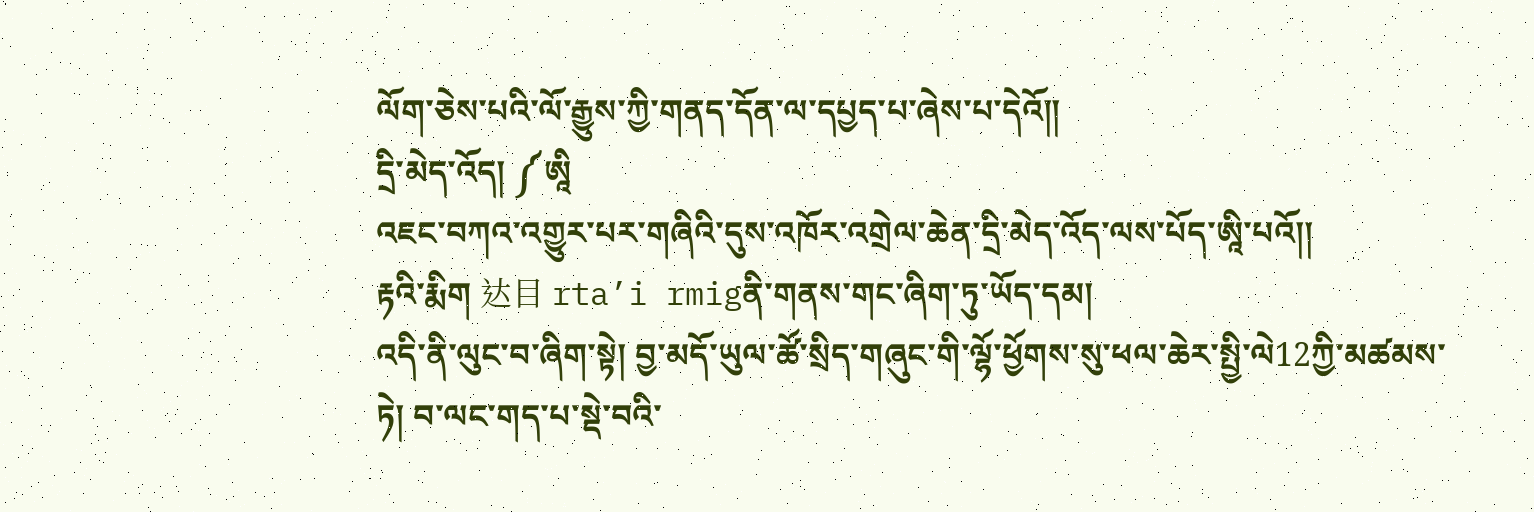ལོག་ཅེས་པའི་ལོ་རྒྱུས་ཀྱི་གནད་དོན་ལ་དཔྱད་པ་ཞེས་པ་དེའོ༎
དྲི་མེད་འོད། ༼ཨཱི
འཇང་བཀའ་འགྱུར་པར་གཞིའི་དུས་འཁོར་འགྲེལ་ཆེན་དྲི་མེད་འོད་ལས་པོད་ཨཱི་པའོ།།
རྟའི་རྨིག 达目 rta’i rmigནི་གནས་གང་ཞིག་ཏུ་ཡོད་དམ།
འདི་ནི་ལུང་བ་ཞིག་སྟེ། བྱ་མདོ་ཡུལ་ཚོ་སྲིད་གཞུང་གི་ལྷོ་ཕྱོགས་སུ་ཕལ་ཆེར་སྤྱི་ལེ12ཀྱི་མཚམས་ཏེ། བ་ལང་གད་པ་སྡེ་བའི་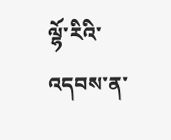ལྷོ་རིའི་འདབས་ན་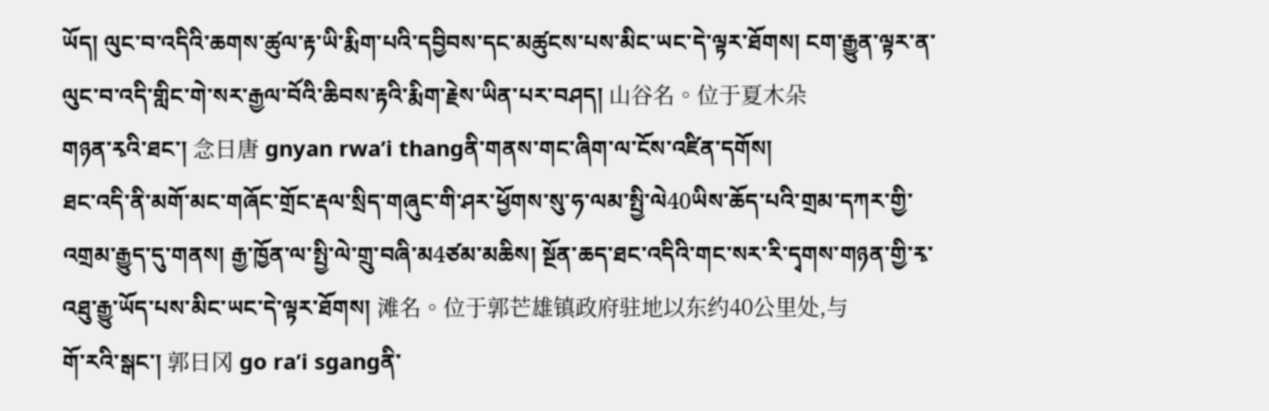ཡོད། ལུང་བ་འདིའི་ཆགས་ཚུལ་རྟ་ཡི་རྨིག་པའི་དབྱིབས་དང་མཚུངས་པས་མིང་ཡང་དེ་ལྟར་ཐོགས། ངག་རྒྱུན་ལྟར་ན་ལུང་བ་འདི་གླིང་གེ་སར་རྒྱལ་བོའི་ཆིབས་རྟའི་རྨིག་རྗེས་ཡིན་པར་བཤད། 山谷名。位于夏木朵
གཉན་རྭའི་ཐང་། 念日唐 gnyan rwa’i thangནི་གནས་གང་ཞིག་ལ་ངོས་འཛིན་དགོས།
ཐང་འདི་ནི་མགོ་མང་གཞོང་གྲོང་རྡལ་སྲིད་གཞུང་གི་ཤར་ཕྱོགས་སུ་ཧ་ལམ་སྤྱི་ལེ40ཡིས་ཆོད་པའི་གྲམ་དཀར་གྱི་འགྲམ་རྒྱུད་དུ་གནས། རྒྱ་ཁྱོན་ལ་སྤྱི་ལེ་གྲུ་བཞི་མ4ཙམ་མཆིས། སྔོན་ཆད་ཐང་འདིའི་གང་སར་རི་དྭགས་གཉན་གྱི་རྭ་འཐུ་རྒྱུ་ཡོད་པས་མིང་ཡང་དེ་ལྟར་ཐོགས། 滩名。位于郭芒雄镇政府驻地以东约40公里处,与
གོ་རའི་སྒང་། 郭日冈 go ra’i sgangནི་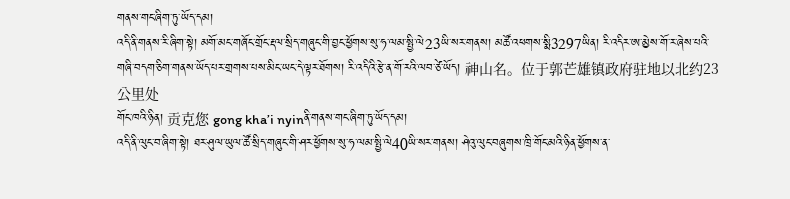གནས་གང་ཞིག་ཏུ་ཡོད་དམ།
འདི་ནི་གནས་རི་ཞིག་སྟེ། མགོ་མང་གཞོང་གྲོང་རྡལ་སྲིད་གཞུང་གི་བྱང་ཕྱོགས་སུ་ཧ་ལམ་སྤྱི་ལེ23ཡི་སར་གནས། མཚོ་འཕགས་སྨི3297ཡིན། རི་འདིར་ཨ་མྱེས་གོ་ར་ཞེས་པའི་གཞི་བདག་ཅིག་གནས་ཡོད་པར་གྲགས་པས་མིང་ཡང་དེ་ལྟར་ཐོགས། རི་འདིའི་རྩེ་ན་གོ་རའི་ལབ་ཙེ་ཡོད། 神山名。位于郭芒雄镇政府驻地以北约23公里处
གོང་ཁའི་ཉིན། 贡克您 gong kha’i nyinནི་གནས་གང་ཞིག་ཏུ་ཡོད་དམ།
འདི་ནི་ལུང་བ་ཞིག་སྟེ། ཐར་ཤུལ་ཡུལ་ཚོ་སྲིད་གཞུང་གི་ཤར་ཕྱོགས་སུ་ཧ་ལམ་སྤྱི་ལེ40ཡི་སར་གནས། ཤེའུ་ལུང་བཞུགས་ཁྲི་གོང་མའི་ཉིན་ཕྱོགས་ན་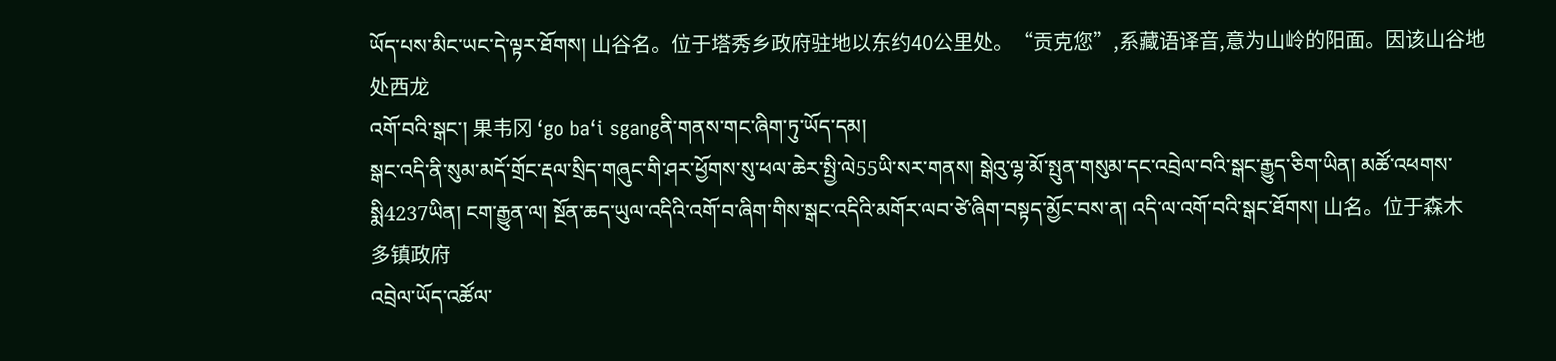ཡོད་པས་མིང་ཡང་དེ་ལྟར་ཐོགས། 山谷名。位于塔秀乡政府驻地以东约40公里处。“贡克您”,系藏语译音,意为山岭的阳面。因该山谷地处西龙
འགོ་བའི་སྒང་། 果韦冈 ‘go ba‘i sgangནི་གནས་གང་ཞིག་ཏུ་ཡོད་དམ།
སྒང་འདི་ནི་སུམ་མདོ་གྲོང་རྡལ་སྲིད་གཞུང་གི་ཤར་ཕྱོགས་སུ་ཕལ་ཆེར་སྤྱི་ལེ55ཡི་སར་གནས། སྒེའུ་ལྷ་མོ་སྤུན་གསུམ་དང་འབྲེལ་བའི་སྒང་རྒྱུད་ཅིག་ཡིན། མཚོ་འཕགས་སྨི4237ཡིན། ངག་རྒྱུན་ལ། སྔོན་ཆད་ཡུལ་འདིའི་འགོ་བ་ཞིག་གིས་སྒང་འདིའི་མགོར་ལབ་ཙེ་ཞིག་བསྟད་མྱོང་བས་ན། འདི་ལ་འགོ་བའི་སྒང་ཐོགས། 山名。位于森木多镇政府
འབྲེལ་ཡོད་འཚོལ་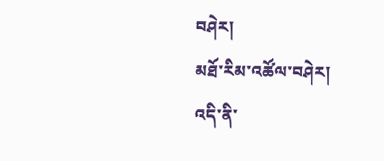བཤེར།
མཐོ་རིམ་འཚོལ་བཤེར།
འདི་ནི་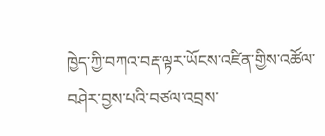ཁྱེད་ཀྱི་བཀའ་བརྡ་ལྟར་ཡོངས་འཛིན་གྱིས་འཚོལ་བཤེར་བྱས་པའི་བཙལ་འབྲས་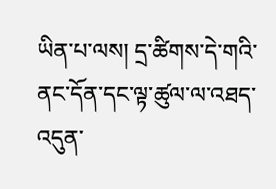ཡིན་པ་ལས། དྲ་ཚིགས་དེ་གའི་ནང་དོན་དང་ལྟ་ཚུལ་ལ་འཐད་འདུན་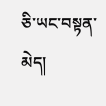ཅི་ཡང་བསྟན་མེད།